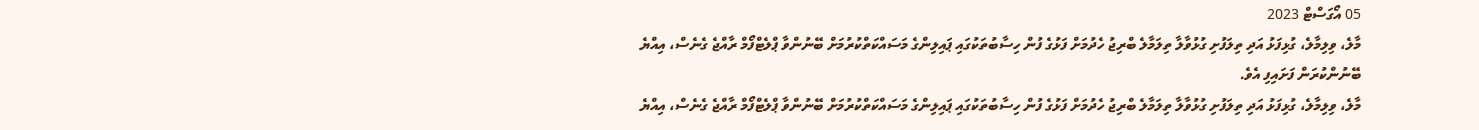05 އޯގަސްޓް 2023
މާލެ، ވިލިމާލެ، ގުޅިފަޅު އަދި ތިލަފުށި ގުޅުވާލާ ތިލަމާލެ ބްރިޖު ހެދުމަށް ފަޅުގެ ފުން ހިސާބުތަކުގައި ޕައިލިންގެ މަސައްކަތްކުރުމަށް ބޭނުންވާ ޕްލެޓްފޯމް ރާއްޖެ ގެނެސް، އިއްޔެ ބޭނުންކުރަން ފަށައިފި އެވެ.
މާލެ، ވިލިމާލެ، ގުޅިފަޅު އަދި ތިލަފުށި ގުޅުވާލާ ތިލަމާލެ ބްރިޖު ހެދުމަށް ފަޅުގެ ފުން ހިސާބުތަކުގައި ޕައިލިންގެ މަސައްކަތްކުރުމަށް ބޭނުންވާ ޕްލެޓްފޯމް ރާއްޖެ ގެނެސް، އިއްޔެ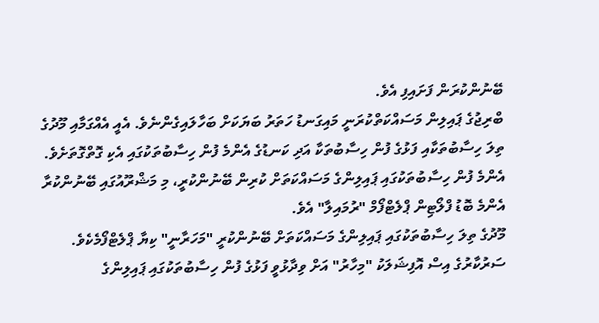ބޭނުންކުރަން ފަށައިފި އެވެ.
ބްރިޖުގެ ޕައިލިން މަސައްކަތްކުރަނީ މައިގަނޑު ހަތަރު ބަޔަކަށް ބަހާލައިގެންނެވެ. އެއީ އެއްގަމާއި މޫދުގެ ތިލަ ހިސާބުތަކާއި ފަޅުގެ ފުން ހިސާބުތަކާ އަދި ކަނޑުގެ އެންމެ ފުން ހިސާބުތަކުގައި އެކި ގޮތްގޮތަށެވެ. އެންމެ ފުން ހިސާބުތަކުގައި ޕައިލިންގެ މަސައްކަތަށް ކުރިން ބޭނުންކުރީ، މި މަޝްރޫއުގައި ބޭނުންކުރާ އެންމެ ބޮޑު ފްލޯޓިން ޕްލެޓްފޯމް "ރުމައިލާ" އެވެ.
މޫދުގެ ތިލަ ހިސާބުތަކުގައި ޕައިލިންގެ މަސައްކަތަށް ބޭނުންކުރީ "މަހަރާނީ" ކިޔާ ޕްލެޓްފޯމެކެވެ.
ސަރުކާރުގެ އިސް އޮފިޝަލަކު "މިހާރު" އަށް ވިދާޅުވީ ފަޅުގެ ފުން ހިސާބުތަކުގައި ޕައިލިންގެ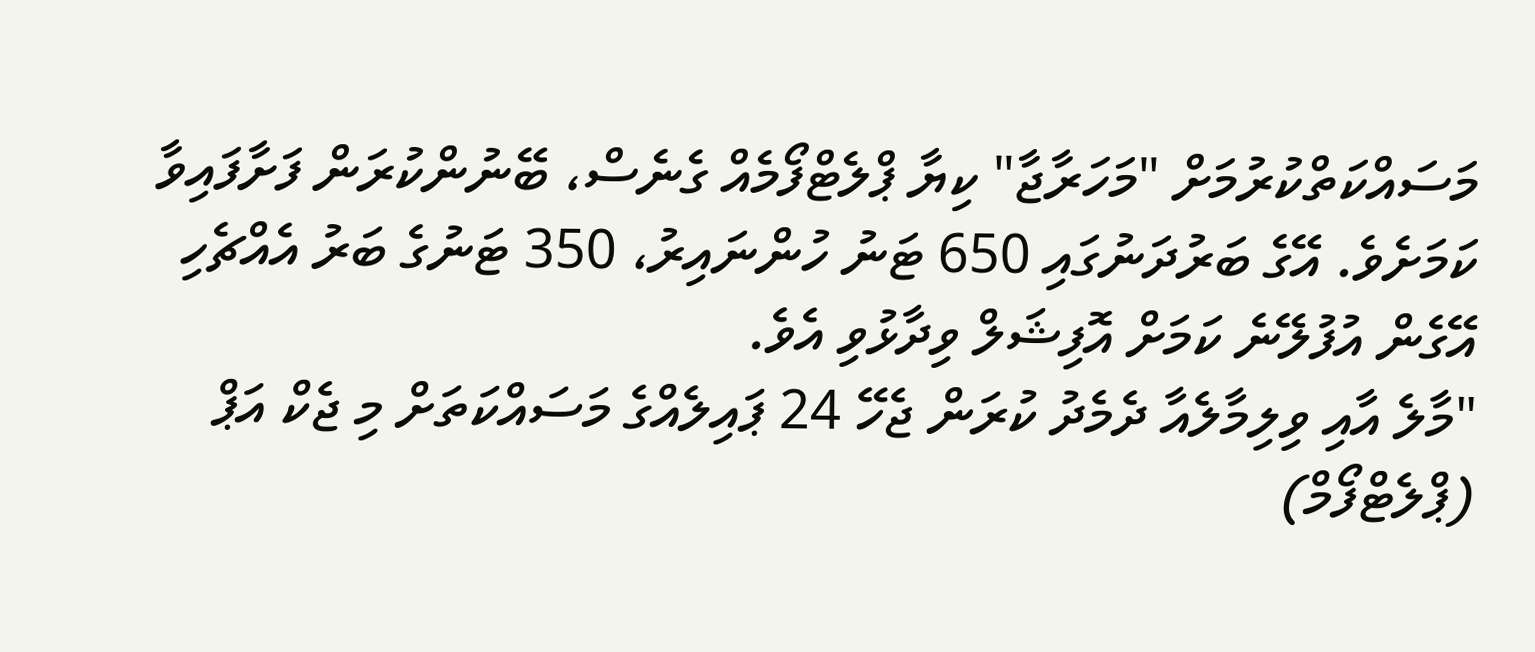މަސައްކަތްކުރުމަށް "މަހަރާޖާ" ކިޔާ ޕްލެޓްފޯމެއް ގެނެސް، ބޭނުންކުރަން ފަށާފައިވާ ކަމަށެވެ. އޭގެ ބަރުދަނުގައި 650 ޓަނު ހުންނައިރު، 350 ޓަނުގެ ބަރު އެއްޗެހި އޭގެން އުފުލޭނެ ކަމަށް އޮފިޝަލް ވިދާޅުވި އެވެ.
"މާލެ އާއި ވިލިމާލެއާ ދެމެދު ކުރަން ޖެހޭ 24 ޕައިލެއްގެ މަސައްކަތަށް މި ޖެކް އަޕް (ޕްލެޓްފޯމް)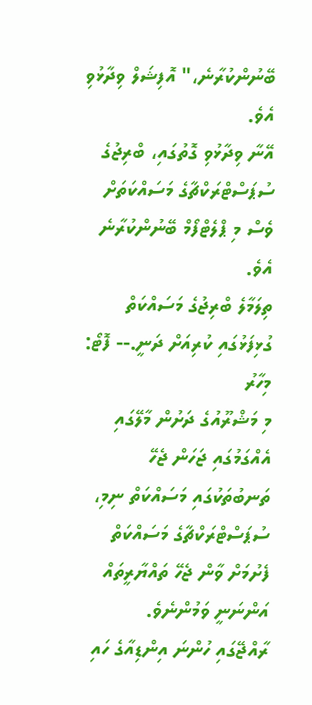ބޭނުންކުރާނެ،" އޮފިޝަލް ވިދާޅުވި އެވެ.
އޭނާ ވިދާޅުވި ގޮތުގައި، ބްރިޖުގެ ސުޕަސްޓްރަކްޗާގެ މަސައްކަތަށް ވެސް މި ޕްލެޓްފޯމް ބޭނުންކުރާނެ އެވެ.
ތިލަމާލެ ބްރިޖުގެ މަސައްކަތް ގުޅިފަޅުގައި ކުރިއަށް ދަނީ.-- ފޮޓޯ: މިހާރު
މި މަޝްރޫއުގެ ދަށުން މާލޭގައި އެއްގަމުގައި ޖަހަން ޖެހޭ ތަނބުތަކުގައި މަސައްކަތް ނިމި، ސުޕަސްޓްރަކްޗާގެ މަސައްކަތް ފެށުމަށް ވާން ޖެހޭ ތައްޔާރީތައް އަންނަނީ ވަމުންނެވެ.
ރާއްޖޭގައި ހުންނަ އިންޑިއާގެ ހައި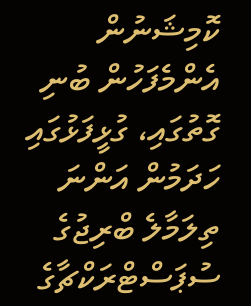ކޮމިޝަނުން އެންމެފަހުން ބުނި ގޮތުގައި، ގުޅީފަޅުގައި ހަދަމުން އަންނަ ތިލަމާލެ ބްރިޖުގެ ސުޕަސްޓްރަކްޗާގެ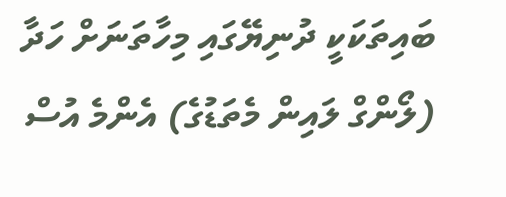ބައިތަކަކީ ދުނިޔޭގައި މިހާތަނަށް ހަދާ (ލޯންގް ލައިން މެތަޑުގެ) އެންމެ އުސް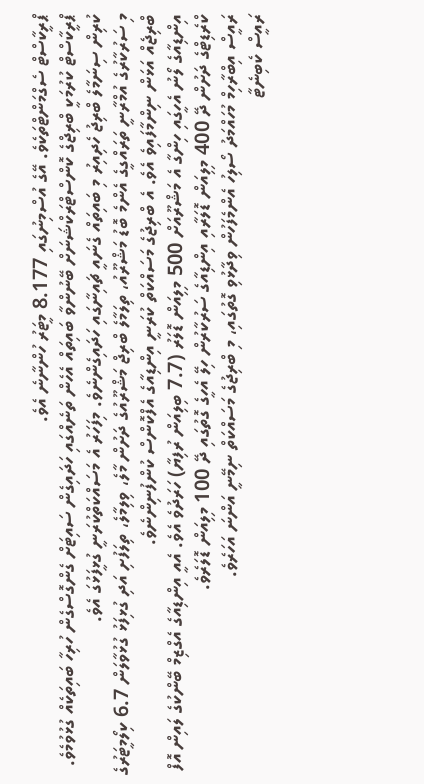ޕްރީކާސްޓް ސެގްމަންޓްތަކެވެ. އޭގެ އުސްމިނުގައި 8.177 މީޓަރު ހުންނާނެ އެވެ.
ޕްރީކާސްޓް ކުރުމަކީ ބްރިޖްގެ ކޮންސްޓްރަކްޝަނަށް ބޭނުންވާ ބައިތައް އެހެން ތަނެއްގައި ހަދައިގެން ސައިޓަށް ގެންގޮސްގެން ހުރިހާ ބައިތަކެއް ގުޅުވުމެވެ. ކުރިން ސިނަމާލެ ބްރިޖު ހެދިއިރު މި ބައިތައް ގެނައީ ޗައިނާގައި ހަދައިގެންނެވެ. މިފަހަރު އެ މަސައްކަތްކުރަނީ ގުޅީފަޅުގަ އެވެ.
މި ސަރުކާރުގެ އުމްރާނީ ތަރައްގީގެ އެންމެ ބޮޑު މަޝްރޫއު، ތިލަމާލެ ބްރިޖް މަޝްރޫއުގެ ދަށުން މާލެ، ވިލިމާލެ، ތިލަފުށި އަދި ގުޅިފަޅު ގުޅުވާލަން 6.7 ކިލޯމީޓަރުގެ ބްރިޖެއް އަޅަން ނިންމާފައިވެ އެވެ. އެ ބްރިޖުގެ މަސައްކަތް ކުރަނީ އިންޑިއާގެ އެފްކޮންސް ކުންފުނިންނެވެ.
އިންޑިއާގެ ލޯނު އެހީގައި ހިންގާ އެ މަޝްރޫއަށް 500 މިލިއަން ޑޮލަރު (7.7 ބިލިއަން ރުފިޔާ) ހަރަދުވެ އެވެ. އެއީ އިންޑިއާގެ އެގްޒިމް ބޭންކުގެ ލައިން އޮފް ކްރެޑިޓްގެ ދަށުން ދޭ 400 މިލިއަން ޑޮލަރާއި އިންޑިއާގެ ސަރުކާރުން ހިލޭ އެހީގެ ގޮތުގައި ދޭ 100 މިލިއަން ޑޮލަރެވެ.
ރައީސް އިބްރާހިމް މުހައްމަދު ސޯލިހު އެންމެފަހުން ވިދާޅުވި ގޮތުގައި، މި ބްރިޖުގެ މަސައްކަތް ނިމޭނީ އަންނަ އަހަރެވެ.
ރައީސް ކެބިނެޓާ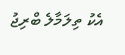އެކު ތިލަމާލެ ބްރިޖު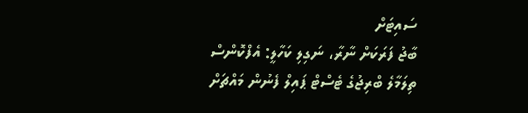ސައިޓަށް
ބާޖު ފަރަކަށް ނާރާ، ނަގިލި ކަހާލީ: އެފްކޮންސް
ތިލަމާލެ ބްރިޖުގެ ޓެސްޓް ޕައިލް ފެނުން މައްޗަށް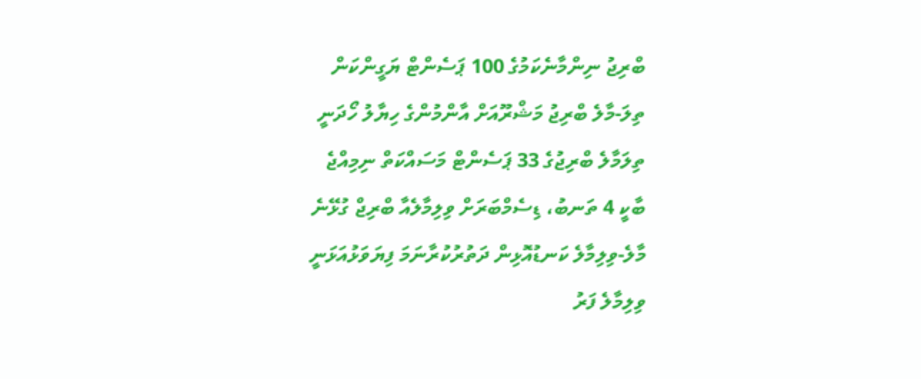ބްރިޖު ނިންމާނެކަމުގެ 100 ޕަސެންޓް ޔަގީންކަން
ތިލަ-މާލެ ބްރިޖު މަޝްރޫއަށް އާންމުންގެ ހިޔާލު ހޯދަނީ
ތިލަމާލެ ބްރިޖުގެ 33 ޕަސެންޓް މަސައްކަތް ނިމިއްޖެ
ބާކީ 4 ތަނބު، ޑިސެމްބަރަށް ވިލިމާލެއާ ބްރިޖް ގުޅޭނެ
މާލެ-ވިލިމާލެ ކަނޑުއޮޅިން ދަތުރުކުރާނަމަ ފިޔަވަޅުއަޅަނީ
ވިލިމާލެ ފަރު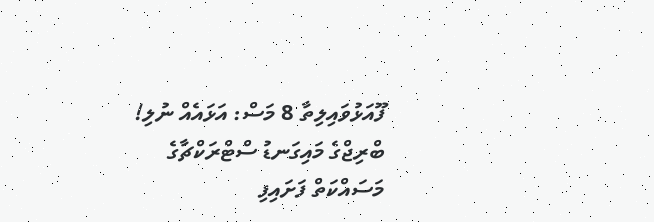ފޫއަޅުވައިލިތާ 8 މަސް: އަޅައެއް ނުލި!
ބްރިޖްގެ މައިގަނޑު ސްޓްރަކްޗާގެ މަސައްކަތް ފަށައިފި